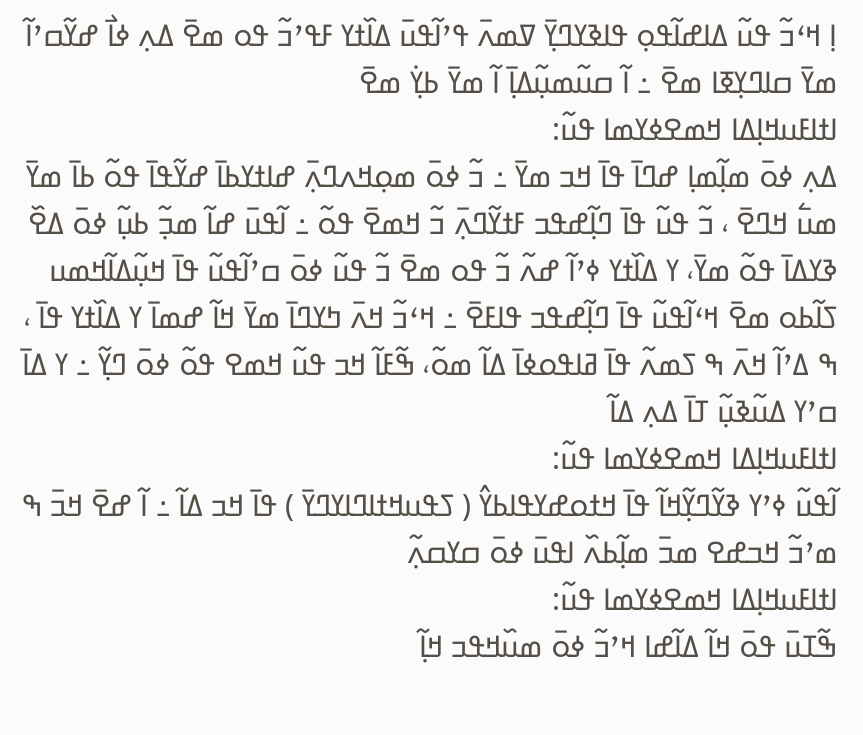ߊ߲ ߞߵߏ߬ ߟߎ߬ ߡߊߝߊ߬ߟߋ߲ ߟߊߢߌߣߌ߲߫ ߜߘߍ߫ ߟߴߊ߬ߟߎ߫ ߡߊ߰ߙߌ ߓߟߴߏ߬ ߟߋ ߘߐ߫ ߡߍ߲ ߦߊ߯ ߝߌ߬ߛߴߊ߬ ߘߌ߫ ߛߊߣߌ߲ߧߊ ߘߐ߫ ߸ ߊ߬ ߛߎ߬ߘߎ߲߬ߡߊ߲߫ ߊ߬ ߘߌ߫ ߕߌ߲߭ ߘߐ߫
ߊߙߊߓߎߞߊ߲ߡߊ ߞߘߐߦߌߘߊ ߟߎ߬:
ߡߍ߲ ߦߋ߫ ߘߊ߲߬ߘߊ߲ ߝߣߊ߫ ߟߊ߫ ߞߏ ߘߌ߫ ߸ ߏ߬ ߦߋ߫ ߘߋ߲ߞߍߣߍ߲߫ ߝߊߙߌߕߊ߫ ߝߌ߬ߟߊ߫ ߟߋ߬ ߕߊ߫ ߘߌ߫ ߘߎ߱ ߞߣߐ߫ ، ߏ߬ ߟߎ߬ ߟߊ߫ ߣߊ߲߬ߝߟߏ ߓߙߌ߬ߣߍ߲߫ ߏ߬ ߞߘߐ߫ ߟߋ߬ ߸ ߊ߬ߟߎ߫ ߝߊ߬ ߘߏ߲߬ ߕߎ߲߬ ߦߋ߫ ߡߐ߰ ߢߌߡߊ߫ ߟߋ߬ ߘߌ߫، ߌ ߡߊ߰ߙߌ ߦߴߊ߬ ߝߍ߬ ߏ߬ ߟߋ ߘߐ߫ ߏ߬ ߟߎ߬ ߦߋ߫ ߛߴߊ߬ߟߎ߬ ߟߊ߫ ߞߎ߲߬ߡߊ߬ߞߘߎ ߖߊ߬ߕߋ ߘߐ߫ ߞߵߊ߬ߟߎ߬ ߟߊ߫ ߣߊ߲߬ߝߟߏ ߟߊߓߐ߫ ߸ ߞߵߏ߬ ߞߍ߫ ߤߌߣߊ߫ ߘߌ߫ ߞߊ߬ ߝߘߊ߫ ߌ ߡߊ߰ߙߌ ߟߊ߫ ، ߒ ߡߴߊ߬ ߞߍ߫ ߒ ߖߘߍ߬ ߟߊ߫ ߥߊߟߋߦߊ߫ ߡߊ߬ ߘߋ߬، ߒ߬ߓߊ߬ ߞߏ ߟߎ߬ ߞߘߐ ߟߋ߬ ߦߋ߫ ߣߌ߲߬ ߸ ߌ ߡߊ߫ ߛߴߌ ߡߎ߬ߢߎ߲߬ ߠߊ߫ ߡߍ߲ ߡߊ߬
ߊߙߊߓߎߞߊ߲ߡߊ ߞߘߐߦߌߘߊ ߟߎ߬:
ߊ߬ߟߎ߬ ߦߴߌ ߢߌ߬ߣߌ߲߬ߞߊ߬ ߟߊ߫ ߞߙߋߝߌߟߊߕߌ߮ ( ߖߟߎߞߙߊߣߊߌߣߌ߫ ) ߟߊ߫ ߞߏ ߡߊ߬ ߸ ߊ߬ ߝߐ߫ ߞߏ߫ ߒ ߘߴߏ߬ ߞߏߝߐ ߘߏ߫ ߘߊ߲߬ߕߍ߰ ߊߟߎ߫ ߦߋ߫ ߛߌߛߍ߲߬
ߊߙߊߓߎߞߊ߲ߡߊ ߞߘߐߦߌߘߊ ߟߎ߬:
ߒ߬ߠߎ߫ ߟߋ߫ ߞߊ߬ ߡߊ߬ߝߊ ߞߴߏ߬ ߦߋ߫ ߘߎ߰ߞߟߏ ߞߊ߲߬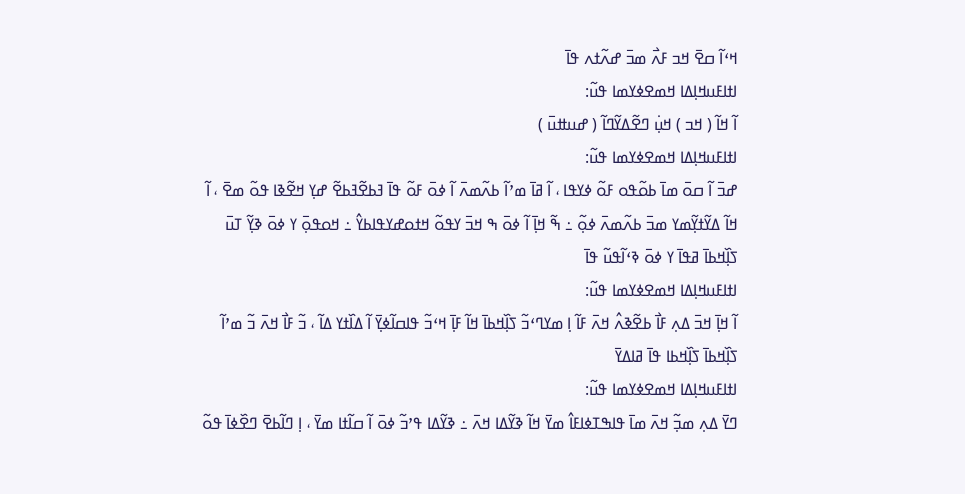ߞߵߊ߬ ߛߐ߫ ߞߏ ߓߍ߯ ߘߏ߫ ߝߍ߬ߙߍ ߟߊ߫
ߊߙߊߓߎߞߊ߲ߡߊ ߞߘߐߦߌߘߊ ߟߎ߬:
ߊ߬ ߞߊ߬ ( ߞߏ ) ߞߎ߲߭ ߣߐ߬ߡߌ߬ߣߊ߬ ( ߝߎߚߎ߫ )
ߊߙߊߓߎߞߊ߲ߡߊ ߞߘߐߦߌߘߊ ߟߎ߬:
ߝߏ߫ ߊ߬ ߛߋ߫ ߘߊ߫ ߕߋ߬ߟߋ ߓߋ߬ ߦߌߟߊ ، ߊ߬ ߥߊ߫ ߘߴߊ߬ ߕߍ߬ߘߍ߫ ߊ߬ ߦߋ߫ ߓߋ߬ ߟߊ߫ ߔߕߐ߬ߔߕߐ߬ ߝߌ߲ ߞߐ߬ߢߊ ߟߋ߬ ߘߐ߫ ، ߊ߬ ߞߊ߬ ߡߌ߬ߙߌ߲߬ߘߌ ߘߏ߫ ߕߍ߬ߘߍ߫ ߦߋ߲߬ ߸ ߒ߬ ߞߊ߲߫ ߊ߬ ߦߋ߫ ߒ ߞߏ߫ ߌߟߋ߬ ߞߙߋߝߌߟߊߕߌ߮ ߸ ߞߋߟߋ߲߫ ߌ ߦߋ߫ ߢߌ߲߬ ߠߎ߫ ߖߊ߲߰ߞߕߊ߫ ߥߟߊ߫ ߌ ߦߋ߫ ߢߵߊ߬ߟߎ߬ ߟߊ߫
ߊߙߊߓߎߞߊ߲ߡߊ ߞߘߐߦߌߘߊ ߟߎ߬:
ߊ߬ ߞߊ߲߫ ߞߏ߫ ߡߍ߲ ߓߊ߯ ߕߐ߬ߢߍ߮ ߞߍ߫ ߓߊ߬ ߊ߲ ߘߌߣߵߏ߬ ߖߊ߲߰ߞߕߊ߫ ߞߊ߬ ߓߊ߲߫ ߞߵߏ߬ ߟߊߛߊ߬ߦߌ߲߫ ߊ߬ ߡߊ߰ߙߌ ߡߊ߬ ، ߏ߬ ߓߊ߯ ߞߍ߫ ߏ߬ ߘߴߊ߬ ߖߊ߲߰ߞߕߊ߫ ߖߊ߲߰ߞߕߊ ߟߊ߫ ߥߊߡߌ߫
ߊߙߊߓߎߞߊ߲ߡߊ ߞߘߐߦߌߘߊ ߟߎ߬:
ߣߌ߫ ߡߍ߲ ߘߏ߲߬ ߞߍ߫ ߘߊ߫ ߟߊߒߠߦߊߓߊ߮ ߘߌ߫ ߞߊ߬ ߢߌ߬ߡߊ ߞߍ߫ ߸ ߢߌ߬ߡߊ ߟߴߏ߬ ߦߋ߫ ߊ߬ ߛߊ߬ߙߊ ߘߌ߫ ، ߊ߲ ߣߊ߬ߕߐ߫ ߣߐ߰ߦߊ߫ ߟߋ߬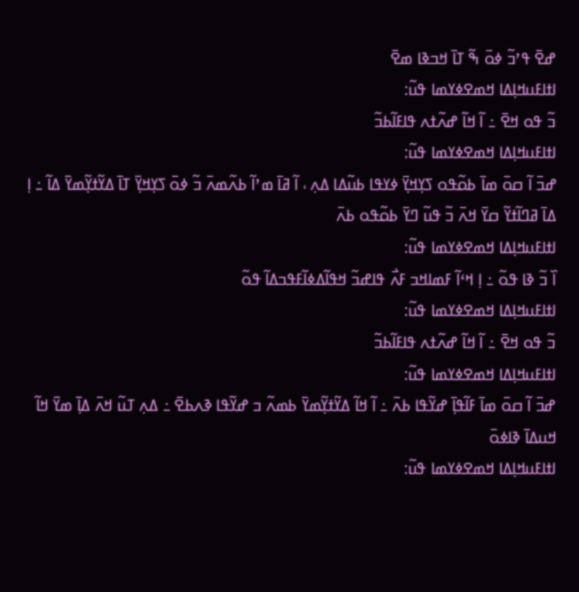ߝߐ߫ ߟߴߏ߬ ߦߋ߫ ߒ߬ ߠߊ߫ ߞߏߢߊ ߘߐ߫
ߊߙߊߓߎߞߊ߲ߡߊ ߞߘߐߦߌߘߊ ߟߎ߬:
ߏ߬ ߟߋ ߞߐ߫ ߸ ߊ߬ ߞߊ߬ ߝߍ߬ߙߍ ߟߊߓߊ߬ߕߏ߬
ߊߙߊߓߎߞߊ߲ߡߊ ߞߘߐߦߌߘߊ ߟߎ߬:
ߝߏ߫ ߊ߬ ߛߋ߫ ߘߊ߫ ߕߋ߬ߟߋ ߖߌ߲ߞߌ߲߫ ߦߌߟߊ ߕߎ߬ߡߊ ߡߍ߲ ، ߊ߬ ߥߊ߫ ߘߴߊ߬ ߕߍ߬ߘߍ߫ ߏ߬ ߦߋ߫ ߖߌ߲ߞߌ߲߫ ߠߊ߫ ߡߌ߬ߙߌ߲߬ߘߌ߫ ߡߊ߬ ߸ ߊ߲ ߡߊ߫ ߥߣߊ߬ߙߌ߬ ߛߌ߫ ߞߍ߫ ߏ߬ ߟߎ߬ ߣߌ߫ ߕߋ߬ߟߋ ߕߍ߫
ߊߙߊߓߎߞߊ߲ߡߊ ߞߘߐߦߌߘߊ ߟߎ߬:
ߊ߰ ߏ߬ ߢߊ ߟߋ߬ ߸ ߊ߲ ߞߵߊ߬ ߓߘߊߞߏ ߓߍ߯ ߟߊߝߏ߬ ߞߟߊ߬ߡߦߊ߬ߓߟߏߡߊ߬ ߟߋ߬
ߊߙߊߓߎߞߊ߲ߡߊ ߞߘߐߦߌߘߊ ߟߎ߬:
ߏ߬ ߟߋ ߞߐ߫ ߸ ߊ߬ ߞߊ߬ ߝߍ߬ߙߍ ߟߊߓߊ߬ߕߏ߬
ߊߙߊߓߎߞߊ߲ߡߊ ߞߘߐߦߌߘߊ ߟߎ߬:
ߝߏ߫ ߊ߬ ߛߋ߫ ߘߊ߫ ߓߊ߬ߟߊ߲߫ ߝߌ߬ߟߊ ߕߍ߫ ߸ ߊ߬ ߞߊ߬ ߡߌ߬ߙߌ߲߬ߘߌ߫ ߕߘߍ߬ ߏ ߝߌ߬ߟߊ ߢߍߕߐ߫ ߸ ߡߍ߲ ߠߎ߬ ߞߍ߫ ߡߊ߲߫ ߘߌ߫ ߞߊ߬ ߞߎߡߊ߫ ߢߊߦߋ߫
ߊߙߊߓߎߞߊ߲ߡߊ ߞߘߐߦߌߘߊ ߟߎ߬: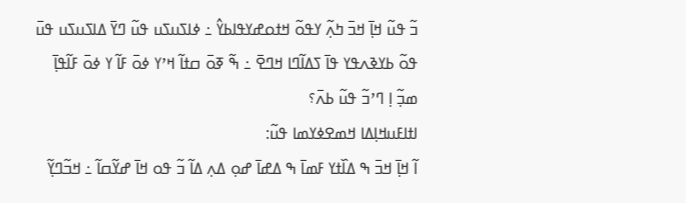ߏ߬ ߟߎ߬ ߞߊ߲߫ ߞߏ߫ ߤߍ߲߬ ߌߟߋ߬ ߞߙߋߝߌߟߊߕߌ߮ ߸ ߦߊߖߎߖߎ ߟߎ߬ ߣߌ߫ ߡߊߖߎߖߎ ߟߎ߫ ߟߋ߬ ߕߌߢߍߟߌ ߟߊ߫ ߖߡߊ߬ߣߊ ߞߣߐ߫ ߸ ߒ߬ ߧߋ߫ ߛߙߊ߬ ߞߴߌ ߦߋ߫ ߓߊ߬ ߌ ߦߋ߫ ߓߊ߬ߟߊ߲߫ ߘߏ߲߬ ߊ߲ ߣߴߏ߬ ߟߎ߬ ߕߍ߫؟
ߊߙߊߓߎߞߊ߲ߡߊ ߞߘߐߦߌߘߊ ߟߎ߬:
ߊ߬ ߞߊ߲߫ ߞߏ߫ ߒ ߡߊ߰ߙߌ ߓߘߊ߫ ߒ ߡߝߊ߫ ߝߋ߲ ߡߍ߲ ߡߊ߬ ߏ߬ ߟߋ ߞߊ߫ ߝߌ߬ߛߊ߬ ߸ ߞߏ߬ߣߌ߲߬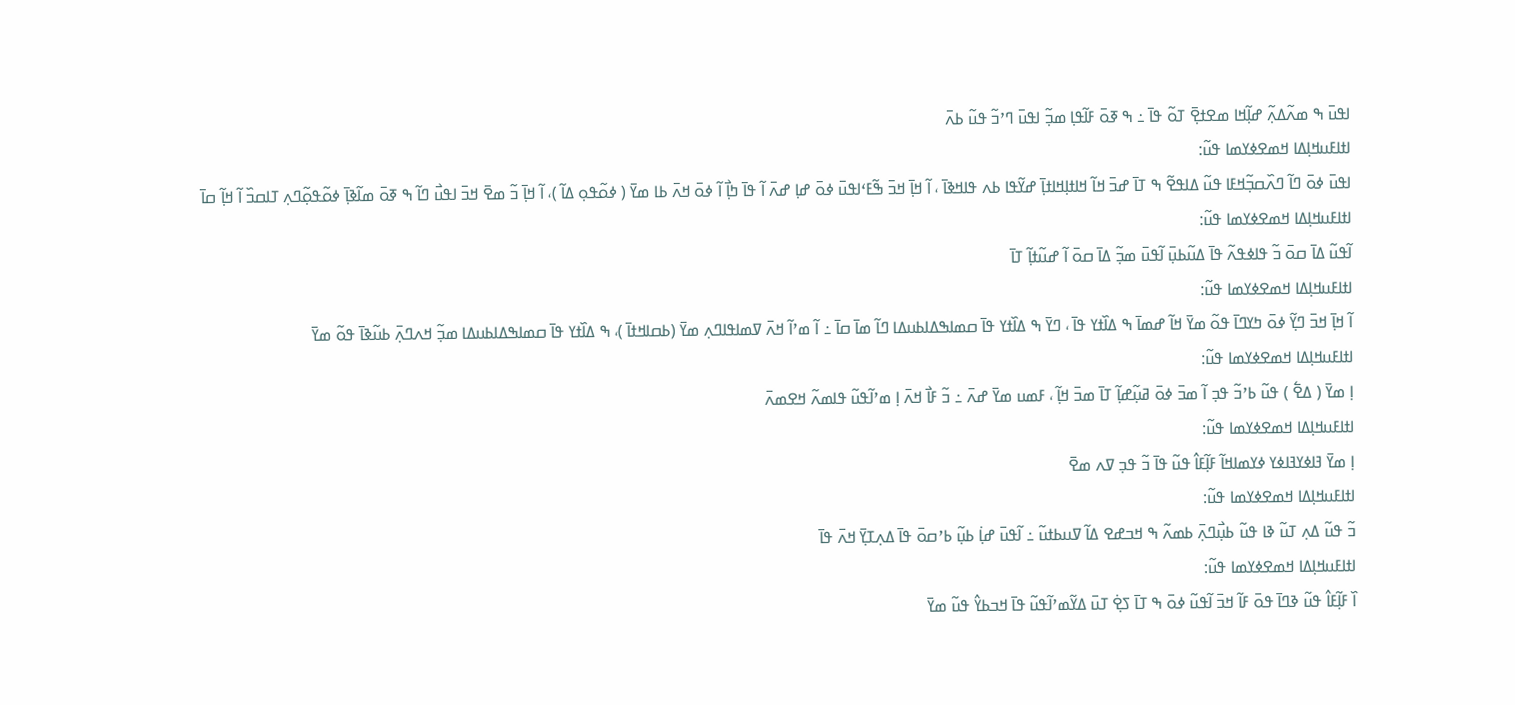ߊߟߎ߫ ߒ ߘߍ߬ߡߍ߲߬ ߝߊ߲߬ߞߊ ߘߐߙߐ߲߫ ߠߋ߬ ߟߊ߫ ߸ ߒ ߧߋ߫ ߓߊ߬ߟߊ߲ ߘߏ߲߬ ߊߟߎ߫ ߣߴߏ߬ ߟߎ߬ ߕߍ߫
ߊߙߊߓߎߞߊ߲ߡߊ ߞߘߐߦߌߘߊ ߟߎ߬:
ߊߟߎ߫ ߦߋ߫ ߣߊ߬ ߣߍ߰ߛߏ߲߬ߞߓߊ ߟߎ߬ ߡߊߟߐ߬ ߒ ߠߊ߫ ߝߏ߫ ߞߊ߬ ߞߊߙߊ߲ߞߊߙߊ߲߫ ߝߌ߬ߟߊ ߕߍ ߟߊߞߢߊ߫ ، ߊ߬ ߞߊ߲߫ ߞߏ߫ ߒ߬ߓߵߊߟߎ߫ ߦߋ߫ ߝߊ߲ ߝߍ߫ ߊ߬ ߟߊ߫ ߤߊ߲߯ ߊ߬ ߦߋ߫ ߞߍ߫ ߕߊ ߘߌ߫ ( ߦߋ߬ߟߋ߲ ߡߊ߬ )، ߊ߬ ߞߊ߲߫ ߏ߬ ߘߐ߫ ߞߏ߫ ߊߟߎ߯ ߣߊ߬ ߒ ߧߋ߫ ߘߊ߬ߢߊ߲߫ ߦߋ߬ߟߋ߲߬ߣߍ߲ ߠߊߛߏ߰ ߊ߬ ߞߊ߲߬ ߛߊ߫
ߊߙߊߓߎߞߊ߲ߡߊ ߞߘߐߦߌߘߊ ߟߎ߬:
ߊ߬ߟߎ߬ ߡߊ߫ ߛߋ߫ ߏ߬ ߟߊߦߟߍ߬ ߟߊ߫ ߡߎ߬ߕߎ߲߫ ߊ߬ߟߎ߫ ߘߏ߲߬ ߡߊ߫ ߛߋ߫ ߊ߬ ߝߎ߬ߙߊ߲߬ ߠߊ߫
ߊߙߊߓߎߞߊ߲ߡߊ ߞߘߐߦߌߘߊ ߟߎ߬:
ߊ߬ ߞߊ߲߫ ߞߏ߫ ߣߌ߲߬ ߦߋ߫ ߤߌߣߊ߫ ߟߋ߬ ߘߌ߫ ߞߊ߬ ߝߘߊ߫ ߒ ߡߊ߰ߙߌ ߟߊ߫ ، ߣߌ߫ ߒ ߡߊ߰ߙߌ ߟߊ߫ ߛߘߊߒߡߊߕߎߡߊ ߣߊ߬ ߘߊ߫ ߛߊ߫ ߸ ߊ߬ ߘߴߊ߬ ߞߍ߫ ߜߘߊߟߊߣߍ߲ ߘߌ߫ (ߕߛߊߞߙߊ߫ )، ߒ ߡߊ߰ߙߌ ߟߊ߫ ߛߘߊߒߡߊߕߎߡߊ ߘߏ߲߬ ߞߍߣߍ߲߫ ߕߎ߬ߢߊ߫ ߟߋ߬ ߘߌ߫
ߊߙߊߓߎߞߊ߲ߡߊ ߞߘߐߦߌߘߊ ߟߎ߬:
ߊ߲ ߘߌ߫ ( ߡߐ߱ ) ߟߎ߬ ߕߴߏ߬ ߟߏ߲ ߊ߬ ߘߏ߫ ߦߋ߫ ߥߎ߲߬ߝߊ߲߬ ߠߊ߫ ߘߏ߫ ߞߊ߲߬ ، ߓߘߎ ߘߌ߫ ߝߍ߫ ߸ ߏ߬ ߓߊ߯ ߞߍ߫ ߊ߲ ߘߴߊ߬ߟߎ߬ ߟߊߘߍ߬ ߞߐߘߍ߫
ߊߙߊߓߎߞߊ߲ߡߊ ߞߘߐߦߌߘߊ ߟߎ߬:
ߊ߲ ߘߌ߫ ߔߊߦߌߔߊߦߌ ߦߌߘߊߞߊ߬ ߓߊ߲߬ߓߊ߮ ߟߎ߬ ߟߊ߫ ߏ߬ ߟߏ߲ ߜߍ ߘߐ߫
ߊߙߊߓߎߞߊ߲ߡߊ ߞߘߐߦߌߘߊ ߟߎ߬:
ߏ߬ ߟߎ߬ ߡߍ߲ ߠߎ߬ ߢߊ ߟߎ߬ ߕߎ߲߯ߣߍ߲߫ ߕߘߍ߬ ߒ ߞߏߝߐ ߡߊ߬ ߜߎߕߙߎ߬ ߸ ߊ߬ߟߎ߫ ߝߊ߲߭ ߕߎ߲߬ ߕߴߛߋ߫ ߟߊ߫ ߡߍ߲ߠߌ߲߫ ߞߍ߫ ߟߊ߫
ߊߙߊߓߎߞߊ߲ߡߊ ߞߘߐߦߌߘߊ ߟߎ߬:
ߊ߰ ߓߊ߲߬ߓߊ߮ ߟߎ߬ ߢߣߊ߫ ߟߋ߫ ߓߊ߬ ߞߏ߫ ߊ߬ߟߎ߬ ߦߋ߫ ߒ ߠߊ߫ ߖߐ߲߭ ߠߎ߫ ߡߌ߬ߘߴߊ߬ߟߎ߬ ߟߊ߫ ߞߏߕߌ߮ ߟߎ߬ ߘߌ߫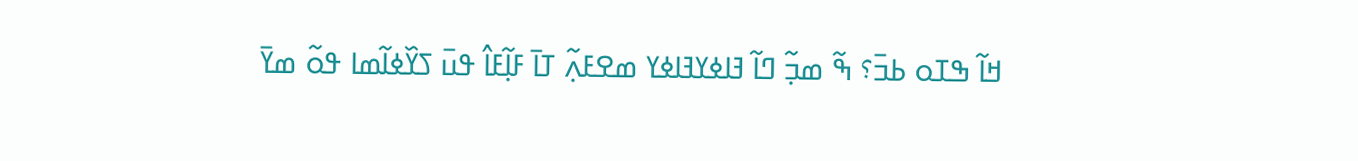ߞߊ߬ ߒߠߋ ߕߏ߫؟ ߒ߬ ߘߏ߲߬ ߣߊ߬ ߔߊߦߌߔߊߦߌ ߘߐߓߍ߲߬ ߠߊ߫ ߓߊ߲߬ߓߊ߮ ߟߎ߫ ߖߌ߰ߦߊ߬ߘߊ ߟߋ߬ ߘߌ߫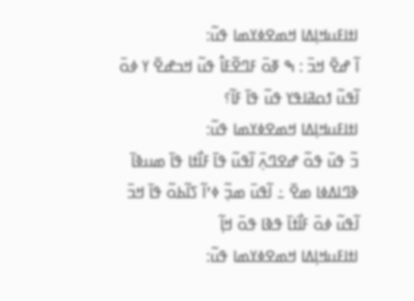ߊߙߊߓߎߞߊ߲ߡߊ ߞߘߐߦߌߘߊ ߟߎ߬:
ߊ߬ ߝߐ߫ ߞߏ߫ : ߒ ߧߋ߫ ߓߣߐ߬ߓߊ߮ ߟߎ߬ ߞߏߝߐ߫ ߌ ߦߋ߫ ߊ߬ߟߎ߬ ߗߋߥߊߟߌ ߟߎ߬ ߟߊ߫ ߓߊ߬؟
ߊߙߊߓߎߞߊ߲ߡߊ ߞߘߐߦߌߘߊ ߟߎ߬:
ߏ߬ ߟߎ߫ ߟߋ߬ ߝߐߣߍ߲߫ ߊ߬ߟߎ߬ ߟߊ߫ ߓߊ߯ߙߊ ߟߊ߫ ߘߎߢߊ߫ ߢߣߊߡߦߊ ߘߐ߫ ߸ ߊ߬ߟߎ߫ ߘߏ߲߬ ߦߴߊ߬ ߖߊ߬ߕߋ߬ ߟߊ߫ ߞߏ߫ ߊ߬ߟߎ߬ ߦߋ߫ ߓߊ߯ߙߊ߫ ߟߢߊ ߟߋ߫ ߞߊ߲߬
ߊߙߊߓߎߞߊ߲ߡߊ ߞߘߐߦߌߘߊ ߟߎ߬: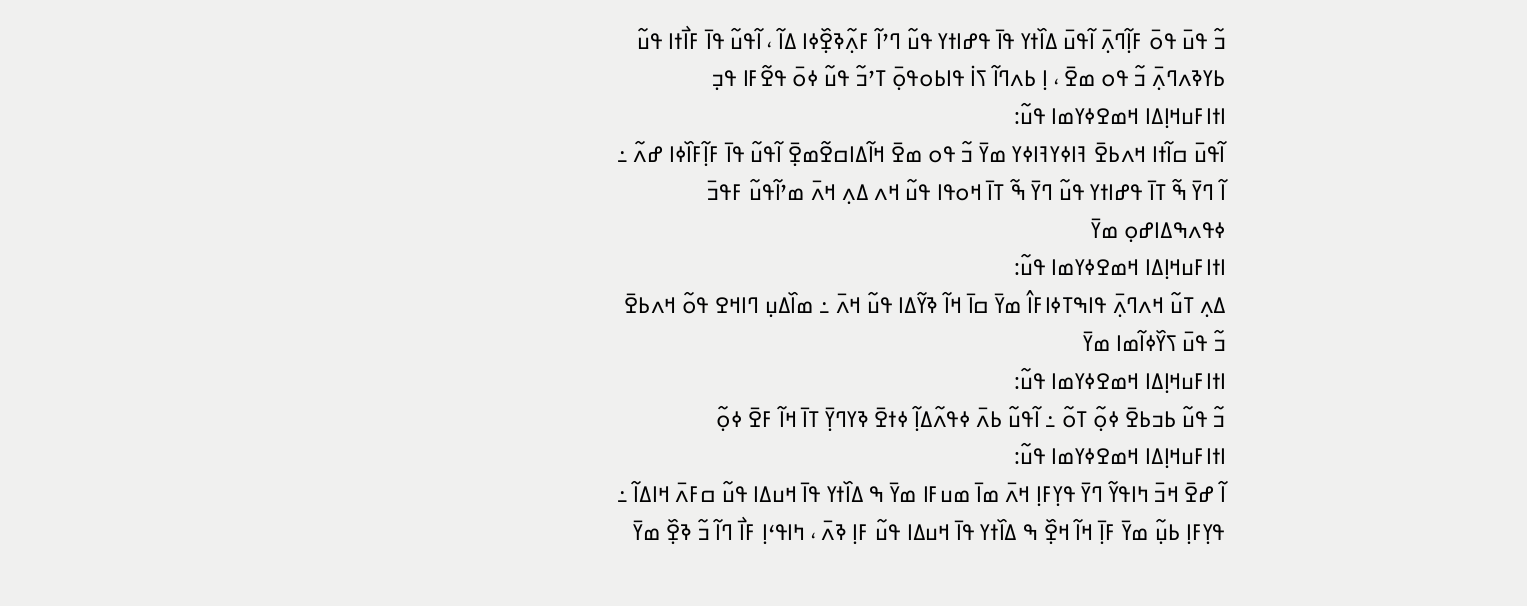ߏ߬ ߟߎ߫ ߟߋ߫ ߓߊ߲߬ߣߍ߲߫ ߊ߬ߟߎ߫ ߡߊ߰ߙߌ ߟߊ߫ ߟߝߊߙߌ ߟߎ߬ ߣߴߊ߬ ߓߍ߲߬ߢߐ߲߰ߦߊ ߡߊ߬ ، ߊ߬ߟߎ߬ ߟߊ߫ ߓߊ߯ߙߊ ߟߎ߬ ߕߌߢߍߣߍ߲߫ ߏ߬ ߟߋ ߘߐ߫ ، ߊ߲ ߕߍߣߊ߬ ߖߊ߭ ߟߊߕߋߟߋ߲߫ ߠߴߏ߬ ߟߎ߬ ߦߋ߫ ߟߐ߬ߓߊ ߟߏ߲
ߊߙߊߓߎߞߊ߲ߡߊ ߞߘߐߦߌߘߊ ߟߎ߬:
ߊ߬ߟߎ߫ ߛߊ߬ߙߊ ߞߍߕߐ߫ ߔߊߦߌߔߊߦߌ ߘߌ߫ ߏ߬ ߟߋ ߘߐ߫ ߞߊ߬ߡߊߛߐ߬ߘߐ߲߫ ߊ߬ߟߎ߬ ߟߊ߫ ߓߊ߲߬ߓߊ߰ߦߊ ߝߍ߬ ߸ ߊ߬ ߣߌ߫ ߒ߬ ߠߊ߫ ߟߝߊߙߌ ߟߎ߬ ߣߌ߫ ߒ߬ ߠߊ߫ ߞߋߟߊ ߟߎ߬ ߞߍ ߡߍ߲ ߞߍ߫ ߘߴߊ߬ߟߎ߬ ߓߟߏ߫ ߦߟߍߒߡߊߝߋ߲ ߘߌ߫
ߊߙߊߓߎߞߊ߲ߡߊ ߞߘߐߦߌߘߊ ߟߎ߬:
ߡߍ߲ ߠߎ߬ ߞߍߣߍ߲߫ ߟߊߒߠߦߊߓߊ߮ ߘߌ߫ ߛߊ߫ ߞߊ߬ ߢߌ߬ߡߊ ߟߎ߬ ߞߍ߫ ߸ ߘߊ߰ߡߎ߲ ߣߊߞߐ ߟߋ߬ ߞߍߕߐ߫ ߏ߬ ߟߎ߫ ߖߌ߰ߦߊ߬ߘߊ ߘߌ߫
ߊߙߊߓߎߞߊ߲ߡߊ ߞߘߐߦߌߘߊ ߟߎ߬:
ߏ߬ ߟߎ߬ ߕߏߕߐ߫ ߦߋ߲߬ ߠߋ߬ ߸ ߊ߬ߟߎ߬ ߕߍ߫ ߦߟߍ߬ߡߊ߲߬ ߦߙߐ߫ ߢߌߣߌ߲߫ ߠߊ߫ ߞߊ߬ ߓߐ߫ ߦߋ߲߬
ߊߙߊߓߎߞߊ߲ߡߊ ߞߘߐߦߌߘߊ ߟߎ߬:
ߊ߬ ߝߐ߫ ߞߏ߫ ߤߊߟߌ߬ ߣߌ߫ ߟߌ߲ߓߊ߲ ߞߍ߫ ߘߊ߫ ߘߎߓߊ ߘߌ߫ ߒ ߡߊ߰ߙߌ ߟߊ߫ ߞߎߡߊ ߟߎ߬ ߛߓߍ߫ ߞߊߡߊ߬ ߸ ߟߌ߲ߓߊ߲ ߕߎ߲߬ ߘߌ߫ ߓߊ߲߫ ߞߊ߬ ߞߐ߲߰ ߒ ߡߊ߰ߙߌ ߟߊ߫ ߞߎߡߊ ߟߎ߬ ߓߊ߲ ߢߍ߫ ، ߤߊߟߵߊ߲ ߓߊ߯ ߣߊ߬ ߏ߬ ߢߐ߲߰ ߘߌ߫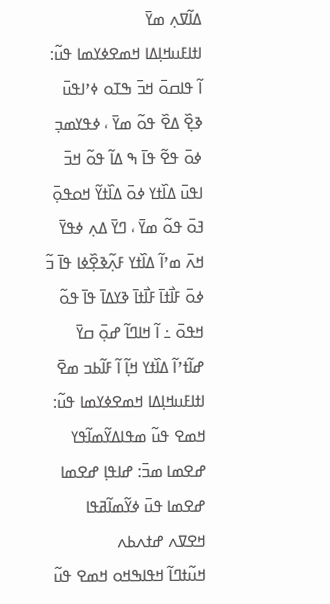ߡߊ߬ߜߍ߲ ߘߌ߫
ߊߙߊߓߎߞߊ߲ߡߊ ߞߘߐߦߌߘߊ ߟߎ߬:
ߊ߬ ߟߊߛߋ߫ ߞߏ߫ ߒߠߋ ߦߴߊߟߎ߫ ߢߐ߲߰ ߡߐ߰ ߟߋ߬ ߘߌ߫ ، ߦߟߌߘߏ߲ ߦߋ߫ ߟߐ߬ ߟߊ߫ ߒ ߡߊ߬ ߟߋ߬ ߞߏ߫ ߊߟߎ߫ ߡߊ߰ߙߌ ߦߋ߫ ߡߊ߰ߙߌ߬ ߞߋߟߋ߲߫ ߔߋ߫ ߟߋ߬ ߘߌ߫ ، ߣߌ߫ ߡߍ߲ ߦߟߌ߫ ߞߍ߫ ߘߴߊ߬ ߡߊ߰ߙߌ ߓߍ߲߬ߢߐ߲߰ߦߊ ߟߊ߫ ߏ߬ ߦߋ߫ ߓߊ߯ߙߊ߫ ߓߊ߯ߙߊ߫ ߢߌߡߊ߫ ߟߊ߫ ߟߋ߬ ߞߟߋ߫ ߸ ߊ߬ ߞߊߣߊ߬ ߝߋ߲߫ ߛߌ߫ ߝߊ߬ߙߴߊ߬ ߡߊ߰ߙߌ ߞߊ߲߬ ߊ߬ ߓߊ߬ߕߏ ߘߐ߫
ߊߙߊߓߎߞߊ߲ߡߊ ߞߘߐߦߌߘߊ ߟߎ߬:
ߞߘߐ ߟߎ߬ ߘߟߊߡߌ߬ߘߊ߬ߟߌ ߝߐߘߊ ߘߏ߫: ߝߊߟߊ߲ ߝߐߘߊ
ߝߐߘߊ ߟߎ߫ ߦߌ߬ߘߊ߬ߥߟߊ ߞߐߜߍ ߝߙߍߕߍ
ߞߎ߬ߙߣߊ߬ ߞߟߊߒߞߋ ߞߘߐ ߟߎ߬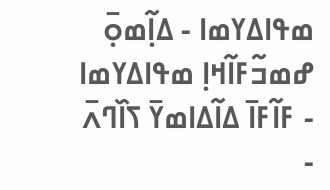ߘߟߊߡߌߘߊ - ߡߊ߲߬ߘߋ߲߫ ߝߘߏ߬ߓߊ߬ߞߊ߲ ߘߟߊߡߌߘߊ - ߓߊ߬ߓߊ߫ ߡߊ߬ߡߊߘߌ߫ ߖߊ߰ߣߍ߫ -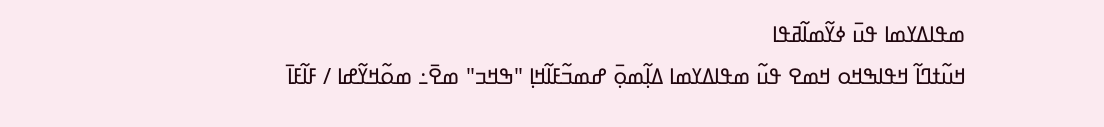ߘߟߊߡߌߘߊ ߟߎ߫ ߦߌ߬ߘߊ߬ߥߟߊ
ߞߎ߬ߙߣߊ߬ ߞߟߊߒߞߋ ߞߘߐ ߟߎ߬ ߘߟߊߡߌߘߊ ߡߊ߲߬ߘߋ߲߫ ߝߘߏ߬ߓߊ߬ߞߊ߲ "ߒߞߏ" ߘߐ߫߸ ߘߋ߬ߞߌ߬ߝߊ / ߓߊ߬ߓߊ߫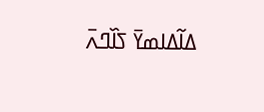ߡߊ߬ߡߊߘߌ߫ ߖߊ߰ߣߍ߫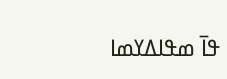ߟߊ߫ ߘߟߊߡߌߘߊ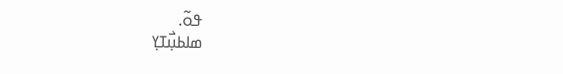ߟߋ߬.
ߘߊߕߎ߲߯ߠߌ߲